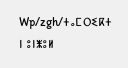Wp/zgh/ⵜⴰⵎⵔⵉⴽⵜ ⵏ ⵓⵏⵥⵓⵍ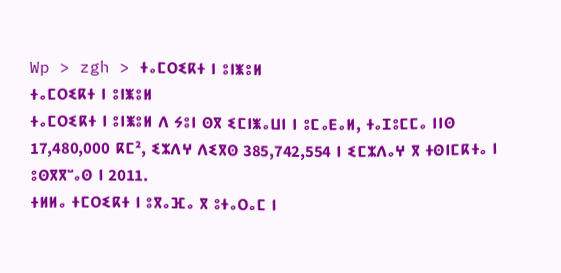Wp > zgh > ⵜⴰⵎⵔⵉⴽⵜ ⵏ ⵓⵏⵥⵓⵍ
ⵜⴰⵎⵔⵉⴽⵜ ⵏ ⵓⵏⵥⵓⵍ
ⵜⴰⵎⵔⵉⴽⵜ ⵏ ⵓⵏⵥⵓⵍ ⴷ ⵢⵓⵏ ⵙⴳ ⵉⵎⵏⵥⴰⵡⵏ ⵏ ⵓⵎⴰⴹⴰⵍ, ⵜⴰⵊⵓⵎⵎⴰ ⵏⵏⵙ 17,480,000 ⴽⵎ², ⵉⵣⴷⵖ ⴷⵉⴳⵙ 385,742,554 ⵏ ⵉⵎⵣⴷⴰⵖ ⴳ ⵜⵙⵏⵎⴽⵜⴰ ⵏ ⵓⵙⴳⴳⵯⴰⵙ ⵏ 2011.
ⵜⵍⵍⴰ ⵜⵎⵔⵉⴽⵜ ⵏ ⵓⴳⴰⴼⴰ ⴳ ⵓⵜⴰⵔⴰⵎ ⵏ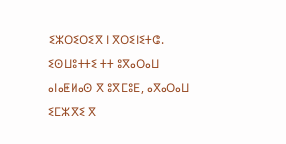ⵉⵣⵔⵉⵔⵉⴳ ⵏ ⴳⵔⵉⵏⵉⵜⵛ. ⵉⵙⵡⵓⵜⵜⵉ ⵜⵜ ⵓⴳⴰⵔⴰⵡ ⴰⵏⴰⵟⵍⴰⵙ ⴳ ⵓⴳⵎⵓⴹ, ⴰⴳⴰⵔⴰⵡ ⵉⵎⵣⴳⵉ ⴳ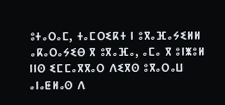ⵓⵜⴰⵔⴰⵎ, ⵜⴰⵎⵔⵉⴽⵜ ⵏ ⵓⴳⴰⴼⴰⵢⵉⵍⵍ ⴰⴽⴰⵔⴰⵢⵉⴱ ⴳ ⵓⴳⴰⴼⴰ, ⴰⵎⴰ ⴳ ⵓⵏⵥⵓⵍ ⵏⵏⵙ ⵉⵎⵎⴰⴳⴳⴰⵔ ⴷⵉⴳⵙ ⵓⴳⴰⵔⴰⵡ ⴰⵏⴰⵟⵍⴰⵙ ⴷ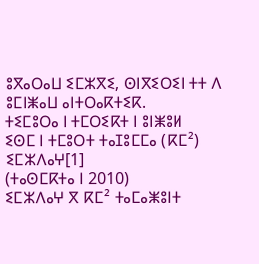ⵓⴳⴰⵔⴰⵡ ⵉⵎⵣⴳⵉ, ⵙⵏⴳⵉⵔⵉⵏ ⵜⵜ ⴷ ⵓⵎⵏⵥⴰⵡ ⴰⵏⵜⵔⴰⴽⵜⵉⴽ.
ⵜⵉⵎⵓⵔⴰ ⵏ ⵜⵎⵔⵉⴽⵜ ⵏ ⵓⵏⵥⵓⵍ
ⵉⵙⵎ ⵏ ⵜⵎⵓⵔⵜ ⵜⴰⵊⵓⵎⵎⴰ (ⴽⵎ²) ⵉⵎⵣⴷⴰⵖ[1]
(ⵜⴰⵙⵎⴽⵜⴰ ⵏ 2010)
ⵉⵎⵣⴷⴰⵖ ⴳ ⴽⵎ² ⵜⴰⵎⴰⵥⵓⵏⵜ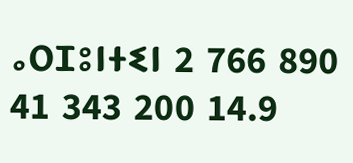ⴰⵔⵊⵓⵏⵜⵉⵏ 2 766 890 41 343 200 14.9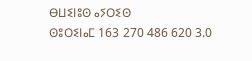ⴱⵡⵉⵏⵓⵙ ⴰⵢⵔⵉⵙ
ⵙⵓⵔⵉⵏⴰⵎ 163 270 486 620 3.0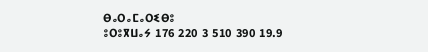ⴱⴰⵔⴰⵎⴰⵔⵉⴱⵓ
ⵓⵔⵓⴳⵡⴰⵢ 176 220 3 510 390 19.9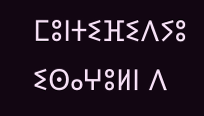ⵎⵓⵏⵜⵉⴼⵉⴷⵢⵓ
ⵉⵙⴰⵖⵓⵍⵏ ⴷ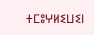ⵜⵎⵓⵖⵍⵉⵡⵉⵏ